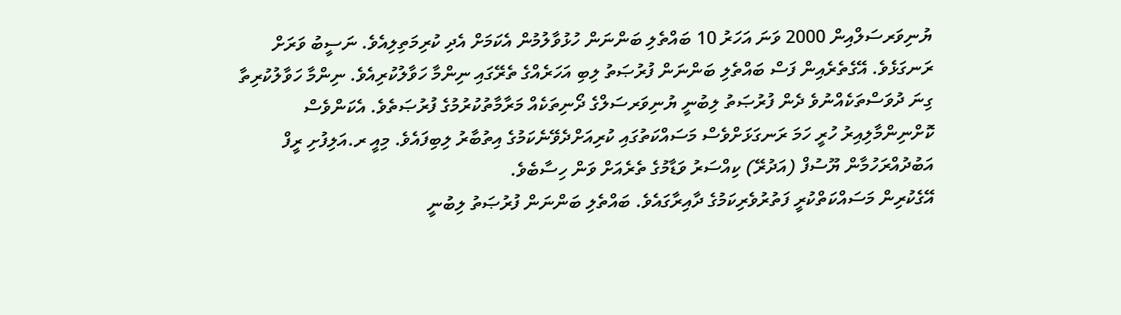ޔުނިވަރސަލްއިން 2000 ވަނަ އަހަރު 10 ބައްތެލި ބަންނަން ހުޅުވާލުމުން އެކަމަށް އެދި ކުރިމަތިލިއެވެ. ނަސީބު ވަރަށް ރަނގަޅެވެ. އޭގެތެރެއިން ފަސް ބައްތެލި ބަންނަން ފުރުޞަތު ލިބި އަހަރެއްގެ ތެރޭގައި ނިންމާ ހަވާލުކުރިއެވެ. ނިންމާ ހަވާލުކުރިތާ ގިނަ ދުވަސްތަކެއްނުވެ ދެން ފުރުޞަތު ލިބުނީ ޔުނިވަރސަލްގެ ދޯނިތަކެއް މަރާމާތުކުރުމުގެ ފުރުޞަތެވެ. އެކަންވެސް ކޮށްނިންމާލިއިރު ހުރީ ހަމަ ރަނގަޅަށްވެސް މަސައްކަތުގައި ކުރިއަށްދެވޭނެކަމުގެ އިތުބާރު ލިބިފައެވެ. މިއީ ރ.އަލިފުށި ރީފް އަބުދުއްރަހުމާން ޔޫސުފް (އަދުރޭ) ކިއްސަރު ވަޑާމުގެ ތެރެއަށް ވަން ހިސާބެވެ.
އޭގެކުރިން މަސައްކަތްކުރީ ފަތުރުވެރިކަމުގެ ދާއިރާގައެވެ. ބައްތެލި ބަންނަން ފުރުޞަތު ލިބުނީ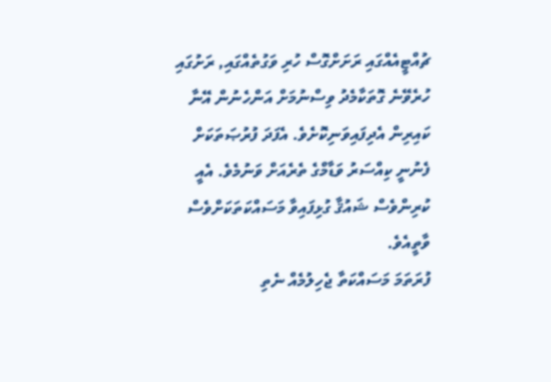ޗުއްޓީއެއްގައި ރަށަށްގޮސް ހުރި ވަގުތެއްގައި, ރަށުގައި ހުރެވޭނެ ގޮތަކާމެދު ވިސްނުމަށް އަންހެނުން އޭނާ ކައިރިން އެދިފައިވަނިކޮށެވެ. އެފަދަ ފުރުޞަތަކަށް ފެނުނީ ކިއްސަރު ވަޑާމްގެ ތެރެއަށް ވަނުމެވެ. އެއީ ކުރިންވެސް ޝައުޤާ ގުޅިފައިވާ މަސައްކަތަކަށްވެސް ވާތީއެވެ.
ފުރަތަމަ މަސައްކަތާ ޖެހިލުމެއް ނެތި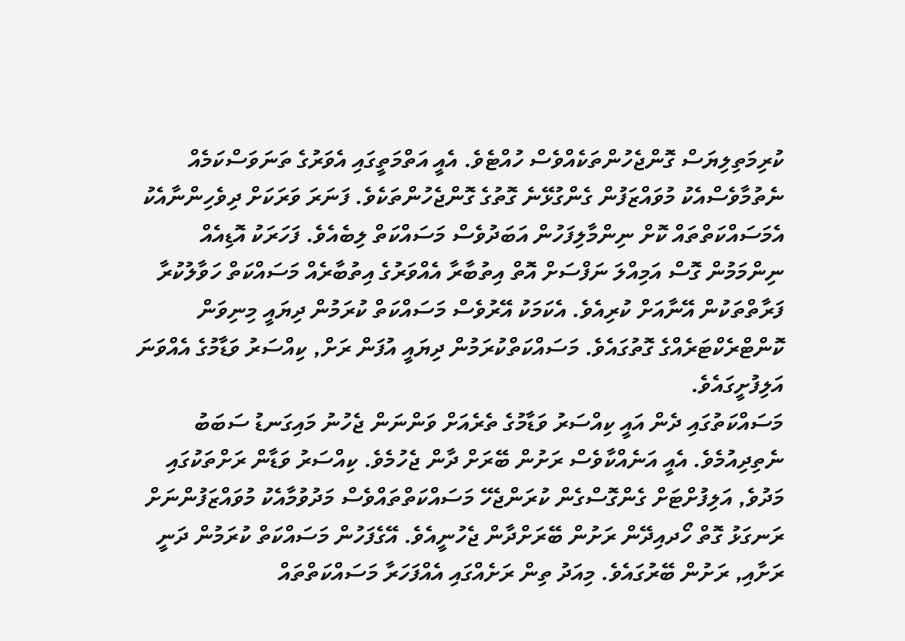ކުރިމަތިލިޔަސް ގޮންޖެހުންތަކެއްވެސް ހުއްޓެވެ. އެއީ އަތްމަތީގައި އެވަރުގެ ތަނަވަސްކަމެއް ނެތުމާވެސްއެކު މުވައްޒަފުން ގެންގުޅޭނެ ގޮތުގެ ގޮންޖެހުންތަކެވެ. ފަނަރަ ވަރަކަށް ދިވެހިންނާއެކު އެމަސައްކަތްތައް ކޮށް ނިންމާލިފަހުން އަބަދުވެސް މަސައްކަތް ލިބެއެވެ. ފަހަރަކު އޮޑިއެއް ނިންމަމުން ގޮސް އަމިއްލަ ނަފްސަށް އޮތް އިތުބާރާ އެއްވަރުގެ އިތުބާރެއް މަސައްކަތް ހަވާލުކުރާ ފަރާތްތަކުން އޭނާއަށް ކުރިއެވެ. އެކަމަކު އޭރުވެސް މަސައްކަތް ކުރަމުން ދިޔައީ މިނިވަން ކޮންޓްރެކްޓަރެއްގެ ގޮތުގައެވެ. މަސައްކަތްކުރަމުން ދިޔައީ އުފަން ރަށް, ކިއްސަރު ވަޑާމުގެ އެއްވަނަ އަލިފުށީގައެވެ.
މަސައްކަތުގައި ދެން އައީ ކިއްސަރު ވަޑާމުގެ ތެރެއަށް ވަންނަން ޖެހުނު މައިގަނޑު ސަބަބު ނެތިދިއުމެވެ. އެއީ އަނެއްކާވެސް ރަށުން ބޭރަށް ދާން ޖެހުމެވެ. ކިއްސަރު ވަޑާން ރަށްތަކުގައި މަދުވެ, އަލިފުށްޓަށް ގެންގޮސްގެން ކުރަންޖެހޭ މަސައްކަތްތައްވެސް މަދުވުމާއެކު މުވައްޒަފުންނަށް ރަނގަޅު ގޮތް ހޯދއިދޭން ރަށުން ބޭރަށްދާން ޖެހުނީއެވެ. އޭގެފަހުން މަސައްކަތް ކުރަމުން ދަނީ ރަށާއި, ރަށުން ބޭރުގައެވެ. މިއަދު ތިން ރަށެއްގައި އެއްފަހަރާ މަސައްކަތްތައް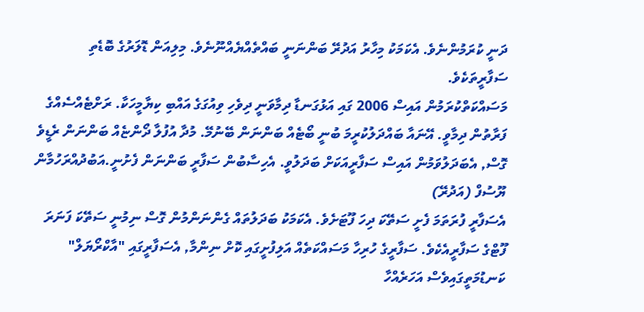ދަނީ ކުރަމުންނެވެ. އެކަމަކު މިހާރު އަދުރޭ ބަންނަނީ ބައްތެއްޔެއްނޫނެވެ. މިލިއަން ޑޮލަރުގެ ބޮޑެތި ސަފާރީތަކެވެ.
މަސައްކަތްކުރަމުން އައިސް 2006 ގައި އަޅުގަނޑާ ދިމާވަނީ ދިވެހި ވިއުގަގެ އައްބި ކިޔާމީހަކާ. ރަށްޓެއްސެއްގެ ފަރާތުން ދިމާވީ. އޭނައާ ބައްދަލުކުރީމަ ބުނީ ބޯޓެއް ބަންނަން ބޭނުމޭ. މުދާ އުފުލާ ދޯންޏެއް ބަންނަން ރެޑީވެ ގޮސް, އެބަދަލުވަމުން އައިސް ސަފާރީއަކަށް ބަދަލުވީ. އެހިސާބުން ސަފާރީ ބަންނަން ފެށުނީ.އަބުދުއްރަހުމާން ޔޫސުފް (އަދުރޭ)
އެސަފާރީ ފުރަތަމަ ފެށީ ސަތޭކަ ދިހަ ފޫޓަށެވެ. އެކަމަކު ބަދަލުތައް ގެންނަންމުން ގޮސް ނިމުނީ ސަތޭކަ ފަނަރަ ފޫޓްގެ ސަފާރީއެކެވެ. ސަފާރީގެ ހުރިހާ މަސައްކަތެއް އަލިފުށީގައި ކޮށް ނިންމާ, އެސަފާރީގައި "އާކްރޯޔަލް" ކަނޑުމަތީގައިވެސް އަހަރެއްހާ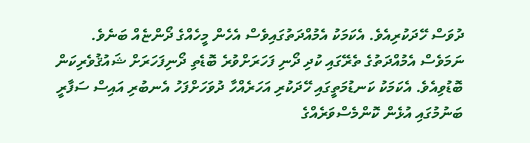ދުވަސް ހޭދަކުރިއެވެ. އެކަމަކު އެމުއްދަތުގައިވެސް އެހެން މީހެއްގެ ދޯންޏެއް ބަނެވެ. ނަމަވެސް އެމުއްދަތުގެ ތެރޭގައި ކުދި ދޯނި ފަހަރަށްވުރެ ބޮޑެތި ދޯނިފަހަރަށް ޝައުޤުވެރިކަން ބޮޑުވިއެވެ. އެކަމަކު ކަނޑުމަތީގައި ހޭދަކުރި އަހަރެއްހާ ދުވަހަށްފަހު އެނބުރި އައިސް ސަފާރީ ބަނުމުގައި އުޅެން ކޮންމެސްވަރެއްގެ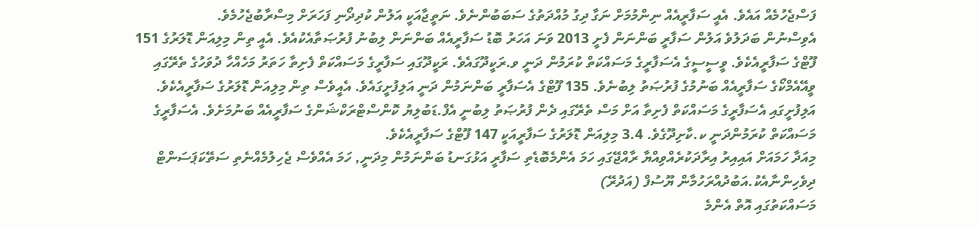ފަސްޖެހުމެއް އައެވެ. އެއީ ސަފާރީއެއް ނިންމުމަށް ނަގާ ދިގު މުއްދަތުގެ ސަބަބުންނެވެ. ނަތީޖާއަކީ އަލުން ކުދިދޯނި ފަހަރަށް މިސްރާބުޖެހުމެވެ.
އެވިސްނުން ބަދަލުވެ އަލުން ސަފާރީ ބަންނަން ފެށީ 2013 ވަނަ އަހަރު ބޮޑު ސަފާރީއެއް ބަންނަން ލިބުނު ފުރުޞަތާއެކުއެވެ. އެއީ ތިން މިލިއަން ޑޮލަރުގެ 151 ފޫޓްގެ ސަފާރީއެކެވެ. ވީސީސީގެ އެސަފާރީގެ މަސައްކަތް ކުރަމުން ދަނީ ވ.ރަކީދޫގައެވެ. ރަކީދޫގައި ސަފާރީގެ މަސައްކަތް ފެށިތާ ހަތަރު މަހެއްހާ ދުވަހުގެ ތެރޭގައި ވީއޭއެމްކޯގެ ސަފާރީއެއް ބަނުމުގެ ފުރުޞަތު ލިބުނެވެ. 135 ފޫޓްގެ އެސަފާރީ ބަންނަމުން ދަނީ އަލިފުށީގައެވެ. އެއީވެސް ތިން މިލިއަން ޑޮލަރުގެ ސަފާރީއެކެވެ. އަލިފުށީގައި އެސަފާރީގެ މަސައްކަތް ފެށިތާ އަށް މަސް ތެރޭގައި ދެން ފުރުޞަތު ލިބުނީ އެފް.ޑަބުލިޔު ކޮންސްޓްރަކްޝަންގެ ސަފާރީއެއް ބަނުމަށެވެ. އެސަފާރީގެ މަސައްކަތް ކުރަމުންދަނީ ކ.ކާށިދޫގެވެ. 3.4 މިލިއަން ޑޮލަރުގެ ސަފާރީއަކީ 147 ފޫޓްގެ ސަފާރީއެކެވެ.
މިއަދާ ހަމައަށް އައިއިރު އިރާދަކުރެއްވިއްޔާ ރާއްޖޭގައި ހަމަ އެންމެބޮޑެތި ސަފާރީ އަޅުގަނޑު ބަންނަމުން މިދަނީ, ހަމަ އެއްވެސް ޖެހިލުމެއްނެތި ސަތޭކަޕަސަންޓް ދިވެހިންނާއެކު.އަބުދުއްރަހުމާން ޔޫސުފް (އަދުރޭ)
މަސައްކަތުގައި އޮތް އެންމެ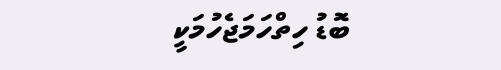ބޮޑު ހިތްހަމަޖެހުމަކީ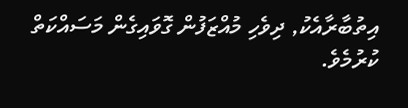އިތުބާރާއެކު, ދިވެހި މުއްޒަފުން ގޮވައިގެން މަސައްކަތް ކުރުމެވެ.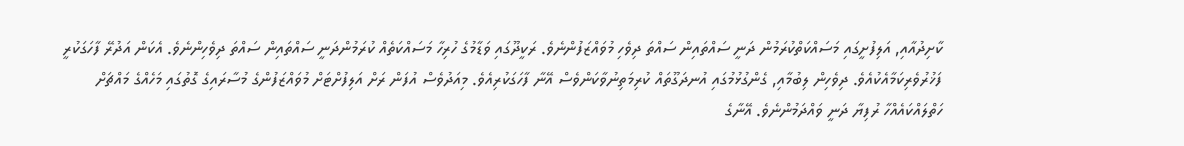ކާށިދުއާއި, އަލިފުށީގައި މަސައްކަތްކުރަމުން ދަނީ ސައްތައިން ސައްތަ ދިވެހި މުވައްޒަފުންނެވެ. ރަކީދޫގައި ވަޑާމުގެ ހުރިހާ މަސައްކަތެއް ކުރަމުންދަނީ ސައްތައިން ސައްތަ ދިވެހިންނެވެ. އެކަން އަދުރޭ ފާހަގަކުރީ ފަޚުރުވެރިކަމާއެކުއެވެ. ދިވެހިން ލިބުމާއި, ގެންގުޅުމުގައި އުނދަގޫތައް ކުރިމަތިނުވާކަންވެސް އޭނާ ފާހަގަކުރިއެވެ. މިއަދުވެސް އުފަން ރަށް އަލިފުށްޓަށް މުވައްޒަފުންގެ މުސާރައިގެ ގޮތުގައި މަހެއްގެ މައްޗަށް ހަތްލައްކައެއްހާ ރުފިޔާ ދަނީ ވައްދަމުންނެވެ. އޭނާގެ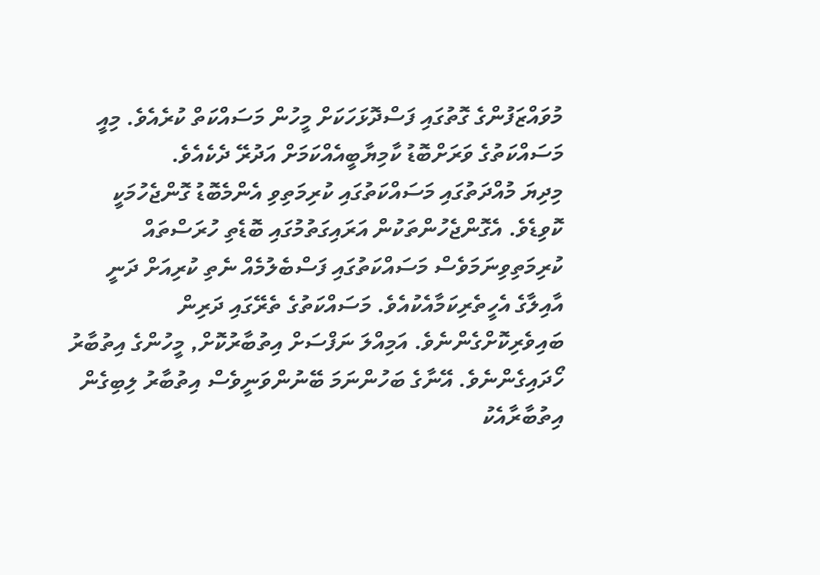މުވައްޒަފުންގެ ގޮތުގައި ފަސްދޮޅަހަކަށް މީހުން މަސައްކަތް ކުރެއެވެ. މިއީ މަސައްކަތުގެ ވަރަށްބޮޑު ކާމިޔާބީއެއްކަމަށް އަދުރޭ ދެކެއެވެ.
މިދިޔަ މުއްދަތުގައި މަސައްކަތުގައި ކުރިމަތިވި އެންމެބޮޑު ގޮންޖެހުމަކީ ކޮވިޑެވެ. އެގޮންޖެހުންތަކުން އަރައިގަތުމުގައި ބޮޑެތި ހުރަސްތައް ކުރިމަތިވިނަމަވެސް މަސައްކަތުގައި ފަސްބެލުމެއް ނެތި ކުރިއަށް ދަނީ އާއިލާގެ އެހީތެރިކަމާއެކުއެވެ. މަސައްކަތުގެ ތެރޭގައި ދަރިން ބައިވެރިކޮށްގެންނެވެ. އަމިއްލަ ނަފްސަށް އިތުބާރުކޮށް, މީހުންގެ އިތުބާރު ހޯދައިގެންނެވެ. އޭނާގެ ބަހުންނަމަ ބޭނުންވަނީވެސް އިތުބާރު ލިބިގެން އިތުބާރާއެކު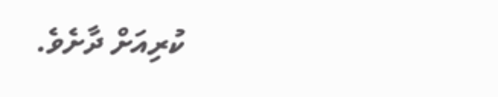ކުރިއަށް ދާށެވެ.